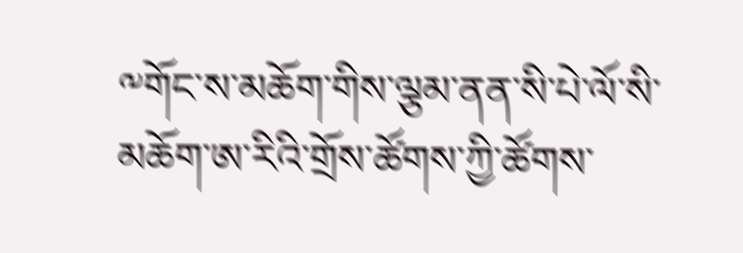༸གོང་ས་མཆོག་གིས་ལྕམ་ནན་སི་པེ་ལོ་སི་མཆོག་ཨ་རིའི་གྲོས་ཚོགས་ཀྱི་ཚོགས་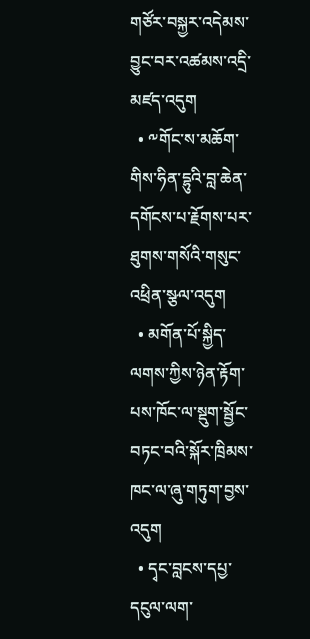གཙོར་བསྐྱར་འདེམས་བྱུང་བར་འཚམས་འདྲི་མཛད་འདུག
  • ༸གོང་ས་མཆོག་གིས་ཧིན་དྷུའི་བླ་ཆེན་དགོངས་པ་རྗོགས་པར་ཐུགས་གསོའི་གསུང་འཕྲིན་སྩལ་འདུག
  • མགོན་པོ་སྐྱིད་ལགས་ཀྱིས་ཉེན་རྟོག་པས་ཁོང་ལ་སྡུག་སྦྱོང་བཏང་བའི་སྐོར་ཁྲིམས་ཁང་ལ་ཞུ་གཏུག་བྱས་འདུག
  • དྭང་བླངས་དཔྱ་དངུལ་ལག་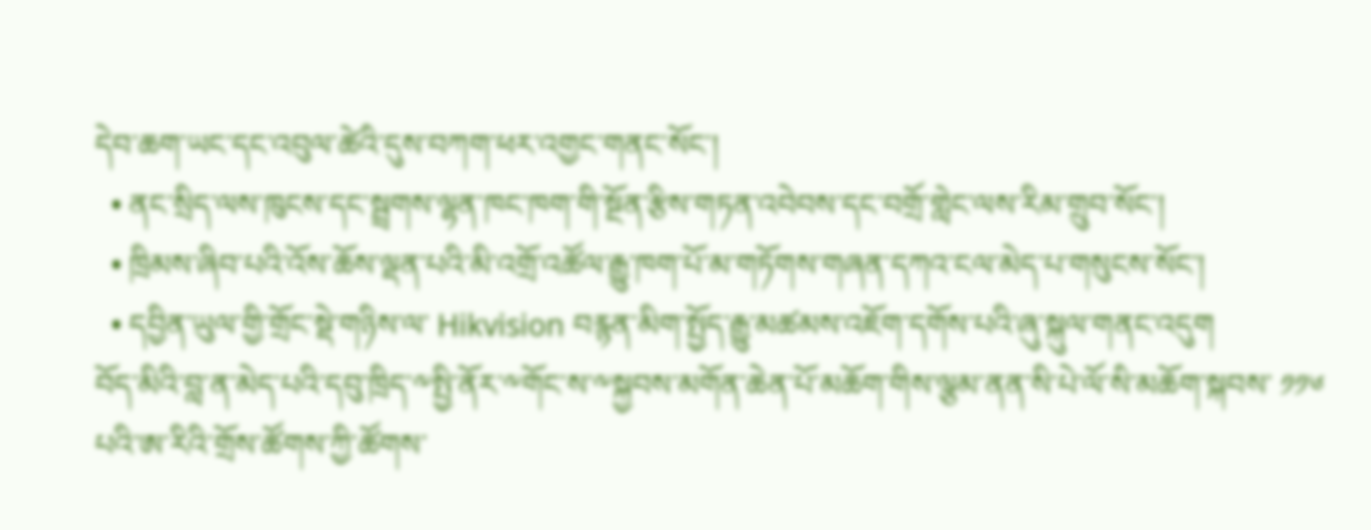དེབ་ཆག་ཡང་དང་འབུལ་ཚེའི་དུས་བཀག་ཕར་འགྱང་གནང་སོང་།
  • ནང་སྲིད་ལས་ཁུངས་དང་སྦྲགས་ལྷན་ཁང་ཁག་གི་སྔོན་རྩིས་གཏན་འབེབས་དང་བགྲོ་གླེང་ལས་རིམ་གྲུབ་སོང་།
  • ཁྲིམས་ཞིབ་པའི་འོས་ཆོས་ལྡན་པའི་མི་འགྲོ་འཚོལ་རྒྱུ་ཁག་པོ་མ་གཏོགས་གཞན་དཀའ་ངལ་མེད་པ་གསུངས་སོང་།
  • དབྱིན་ཡུལ་གྱི་གྲོང་སྡེ་གཉིས་ལ་ Hikvision བརྙན་མིག་སྤྱོད་རྒྱུ་མཚམས་འཇོག་དགོས་པའི་ཞུ་སྐུལ་གནང་འདུག
བོད་མིའི་བླ་ན་མེད་པའི་དབུ་ཁྲིད་༸སྤྱི་ནོར་༸གོང་ས་༸སྐྱབས་མགོན་ཆེན་པོ་མཆོག་གིས་ལྕམ་ནན་སི་པེ་ལོ་སི་མཆོག་སྐབས་ ༡༡༦ པའི་ཨ་རིའི་གྲོས་ཚོགས་ཀྱི་ཚོགས་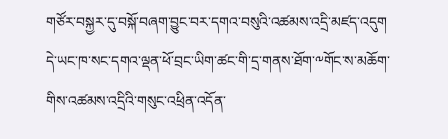གཙོར་བསྐྱར་དུ་བསྐོ་བཞག་བྱུང་བར་དགའ་བསུའི་འཚམས་འདྲི་མཛད་འདུག
དེ་ཡང་ཁ་སང་དགའ་ལྡན་ཕོ་བྲང་ཡིག་ཚང་གི་དྲ་གནས་ཐོག་༸གོང་ས་མཆོག་གིས་འཚམས་འདྲིའི་གསུང་འཕྲིན་འདོན་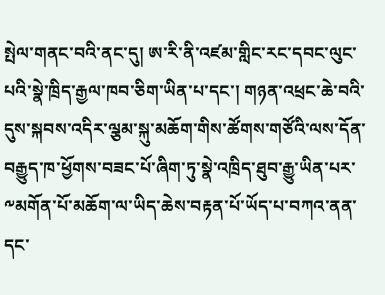སྤེལ་གནང་བའི་ནང་དུ། ཨ་རི་ནི་འཛམ་གླིང་རང་དབང་ལུང་པའི་སྣེ་ཁྲིད་རྒྱལ་ཁབ་ཅིག་ཡིན་པ་དང་། གཉན་འཕྲང་ཆེ་བའི་དུས་སྐབས་འདིར་ལྕམ་སྐུ་མཆོག་གིས་ཚོགས་གཙོའི་ལས་དོན་བརྒྱུད་ཁ་ཕྱོགས་བཟང་པོ་ཞིག་ཏུ་སྣེ་འཁྲིད་ཐུབ་རྒྱུ་ཡིན་པར་༸མགོན་པོ་མཆོག་ལ་ཡིད་ཆེས་བརྟན་པོ་ཡོད་པ་བཀའ་ནན་དང་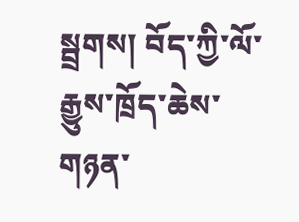སྦྲགས། བོད་ཀྱི་ལོ་རྒྱུས་ཁྲོད་ཆེས་གཉན་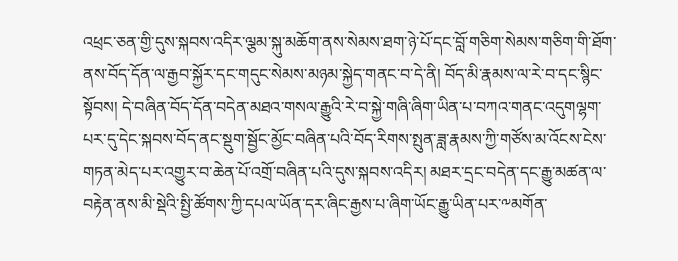འཕྲང་ཅན་གྱི་དུས་སྐབས་འདིར་ལྕམ་སྐུ་མཆོག་ནས་སེམས་ཐག་ཉེ་པོ་དང་བློ་གཅིག་སེམས་གཅིག་གི་ཐོག་ནས་བོད་དོན་ལ་རྒྱབ་སྐྱོར་དང་གདུང་སེམས་མཉམ་སྐྱེད་གནང་བ་དེ་ནི། བོད་མི་རྣམས་ལ་རེ་བ་དང་སྙིང་སྟོབས། དེ་བཞིན་བོད་དོན་བདེན་མཐའ་གསལ་རྒྱུའི་རེ་བ་སྐྱེ་གཞི་ཞིག་ཡིན་པ་བཀའ་གནང་འདུགལྷག་པར་དུ་དེང་སྐབས་བོད་ནང་སྡུག་སྦྱོང་མྱོང་བཞིན་པའི་བོད་རིགས་སྤུན་ཟླ་རྣམས་ཀྱི་གཙོས་མ་འོངས་ངེས་གཏན་མེད་པར་འགྱུར་བ་ཆེན་པོ་འགྲོ་བཞིན་པའི་དུས་སྐབས་འདིར། མཐར་དྲང་བདེན་དང་རྒྱུ་མཚན་ལ་བརྟེན་ནས་མི་སྡེའི་སྤྱི་ཚོགས་ཀྱི་དཔལ་ཡོན་དར་ཞིང་རྒྱས་པ་ཞིག་ཡོང་རྒྱུ་ཡིན་པར་༸མགོན་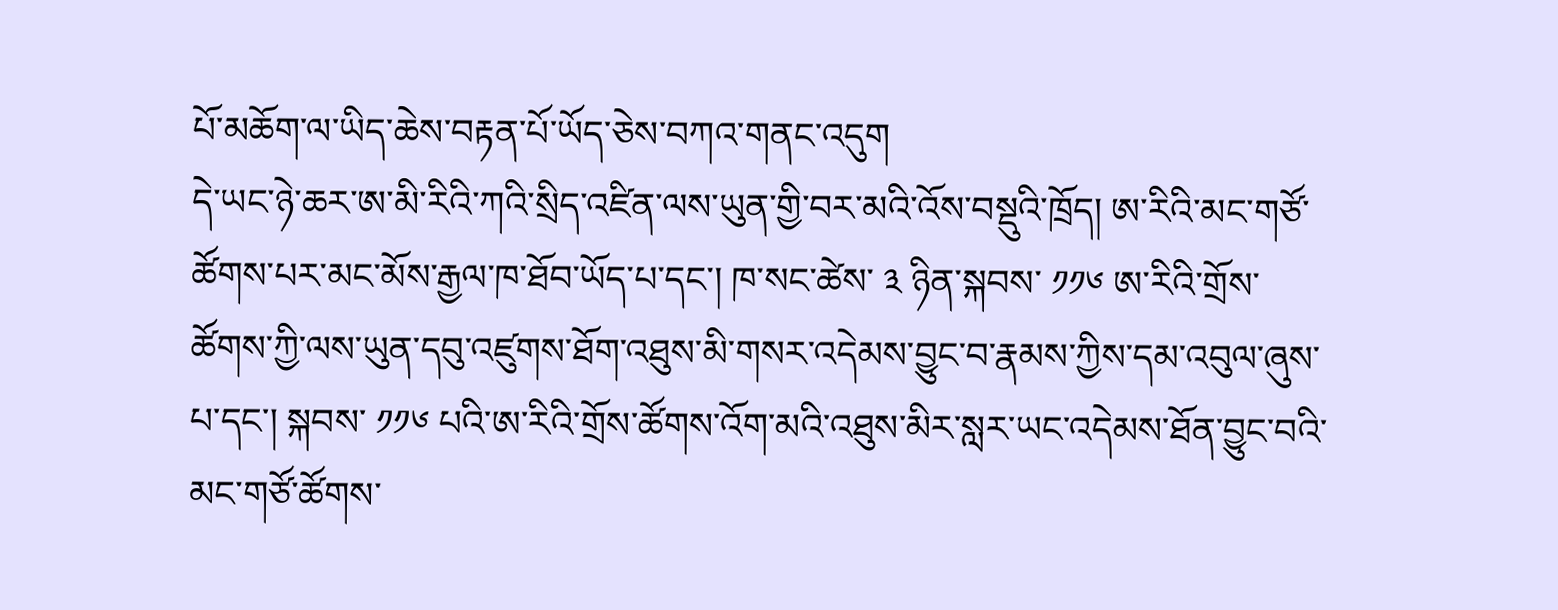པོ་མཆོག་ལ་ཡིད་ཆེས་བརྟན་པོ་ཡོད་ཅེས་བཀའ་གནང་འདུག
དེ་ཡང་ཉེ་ཆར་ཨ་མི་རིའི་ཀའི་སྲིད་འཛིན་ལས་ཡུན་གྱི་བར་མའི་འོས་བསྡུའི་ཁྲོད། ཨ་རིའི་མང་གཙོ་ཚོགས་པར་མང་མོས་རྒྱལ་ཁ་ཐོབ་ཡོད་པ་དང་། ཁ་སང་ཚེས་ ༣ ཉིན་སྐབས་ ༡༡༦ ཨ་རིའི་གྲོས་ཚོགས་ཀྱི་ལས་ཡུན་དབུ་འཛུགས་ཐོག་འཐུས་མི་གསར་འདེམས་བྱུང་བ་རྣམས་ཀྱིས་དམ་འབུལ་ཞུས་པ་དང་། སྐབས་ ༡༡༦ པའི་ཨ་རིའི་གྲོས་ཚོགས་འོག་མའི་འཐུས་མིར་སླར་ཡང་འདེམས་ཐོན་བྱུང་བའི་མང་གཙོ་ཚོགས་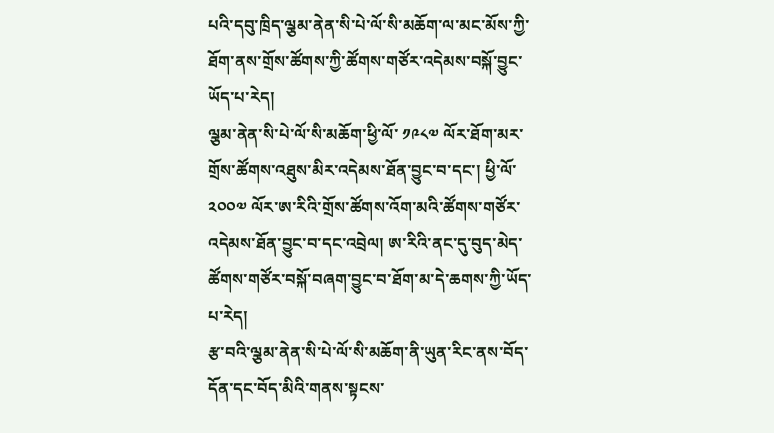པའི་དབུ་ཁྲིད་ལྕམ་ནེན་སི་པེ་ལོ་སི་མཆོག་ལ་མང་མོས་ཀྱི་ཐོག་ནས་གྲོས་ཚོགས་ཀྱི་ཚོགས་གཙོར་འདེམས་བསྐོ་བྱུང་ཡོད་པ་རེད།
ལྕམ་ནེན་སི་པེ་ལོ་སི་མཆོག་ཕྱི་ལོ་ ༡༩༨༧ ལོར་ཐོག་མར་གྲོས་ཚོགས་འཐུས་མིར་འདེམས་ཐོན་བྱུང་བ་དང་། ཕྱི་ལོ་༢༠༠༧ ལོར་ཨ་རིའི་གྲོས་ཚོགས་འོག་མའི་ཚོགས་གཙོར་འདེམས་ཐོན་བྱུང་བ་དང་འབྲེལ། ཨ་རིའི་ནང་དུ་བུད་མེད་ཚོགས་གཙོར་བསྐོ་བཞག་བྱུང་བ་ཐོག་མ་དེ་ཆགས་ཀྱི་ཡོད་པ་རེད།
རྩ་བའི་ལྕམ་ནེན་སི་པེ་ལོ་སི་མཆོག་ནི་ཡུན་རིང་ནས་བོད་དོན་དང་བོད་མིའི་གནས་སྟངས་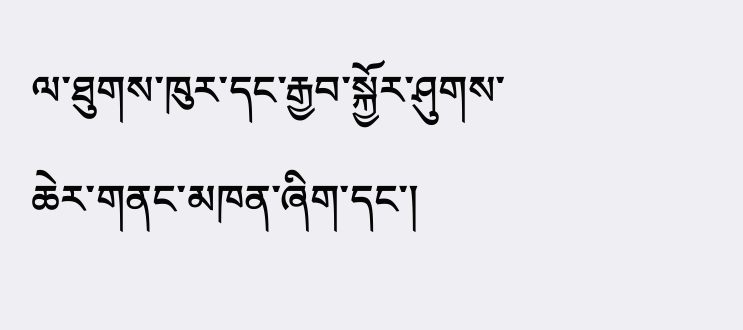ལ་ཐུགས་ཁུར་དང་རྒྱབ་སྐྱོར་ཤུགས་ཆེར་གནང་མཁན་ཞིག་དང་།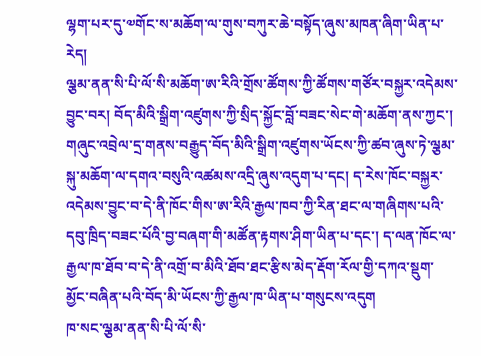ལྷག་པར་དུ་༧གོང་ས་མཆོག་ལ་གུས་བཀུར་ཆེ་བསྟོད་ཞུས་མཁན་ཞིག་ཡིན་པ་རེད།
ལྕམ་ནན་སི་པི་ལོ་སི་མཆོག་ཨ་རིའི་གྲོས་ཚོགས་ཀྱི་ཚོགས་གཙོར་བསྐྱར་འདེམས་བྱུང་བར། བོད་མིའི་སྒྲིག་འཛུགས་ཀྱི་སྲིད་སྐྱོང་བློ་བཟང་སེང་གེ་མཆོག་ནས་ཀྱང་། གཞུང་འབྲེལ་དྲ་གནས་བརྒྱུད་བོད་མིའི་སྒྲིག་འཛུགས་ཡོངས་ཀྱི་ཚབ་ཞུས་ཏེ་ལྕམ་སྐུ་མཆོག་ལ་དགའ་བསུའི་འཚམས་འདྲི་ཞུས་འདུག་པ་དང། ད་རེས་ཁོང་བསྐྱར་འདེམས་བྱུང་བ་དེ་ནི་ཁོང་གིས་ཨ་རིའི་རྒྱལ་ཁབ་ཀྱི་རིན་ཐང་ལ་གཞིགས་པའི་དབུ་ཁྲིད་བཟང་པོའི་བྱ་བཞག་གི་མཚོན་རྟགས་ཤིག་ཡིན་པ་དང་། ད་ལན་ཁོང་ལ་རྒྱལ་ཁ་ཐོབ་བ་དེ་ནི་འགྲོ་བ་མིའི་ཐོབ་ཐང་རྩིས་མེད་རྡོག་རོལ་གྱི་དཀའ་སྡུག་མྱོང་བཞིན་པའི་བོད་མི་ཡོངས་ཀྱི་རྒྱལ་ཁ་ཡིན་པ་གསུངས་འདུག
ཁ་སང་ལྕམ་ནན་སི་པི་ལོ་སི་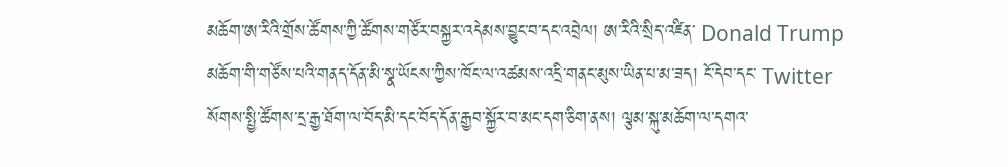མཆོག་ཨ་རིའི་གྲོས་ཚོགས་ཀྱི་ཚོགས་གཙོར་བསྐྱར་འདེམས་བྱུང་བ་དང་འབྲེལ། ཨ་རིའི་སྲིད་འཛིན་ Donald Trump མཆོག་གི་གཙོས་པའི་གནད་དོན་མི་སྣ་ཡོངས་ཀྱིས་ཁོང་ལ་འཚམས་འདྲི་གནང་མུས་ཡིན་པ་མ་ཟད། ངོ་དེབ་དང་ Twitter སོགས་སྤྱི་ཚོགས་དྲ་རྒྱ་ཐོག་ལ་བོད་མི་དང་བོད་དོན་རྒྱབ་སྐྱོར་བ་མང་དག་ཅིག་ནས། ལྕམ་སྐུ་མཆོག་ལ་དགའ་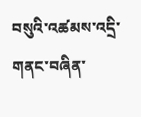བསུའི་འཚམས་འདྲི་གནང་བཞིན་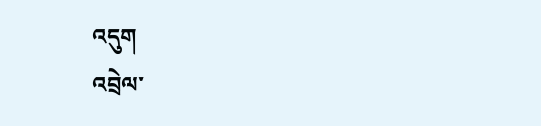འདུག
འབྲེལ་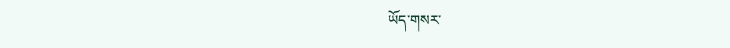ཡོད་གསར་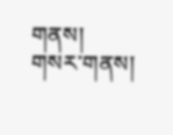གནས།
གསར་གནས།